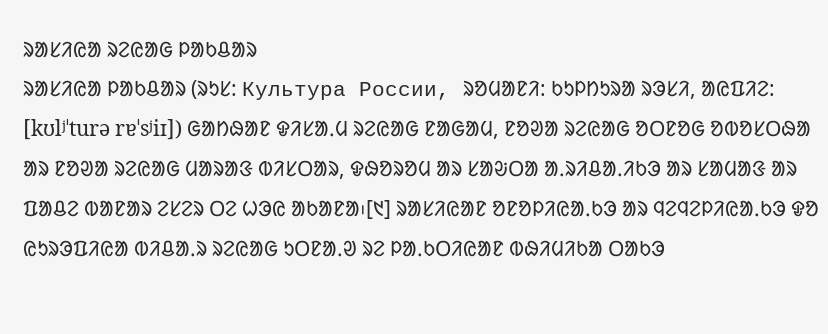ᱨᱟᱥᱤᱭᱟ ᱨᱮᱭᱟᱜ ᱞᱟᱠᱪᱟᱨ
ᱨᱟᱥᱤᱭᱟ ᱞᱟᱠᱪᱟᱨ (ᱨᱩᱥ: Культура России, ᱨᱚᱢᱟᱱᱤ: ᱠᱩᱞᱴᱩᱨᱟ ᱨᱳᱥᱤ, ᱟᱭᱯᱤᱮ: [kʊlʲˈturə rɐˈsʲiɪ]) ᱜᱟᱴᱷᱟᱱ ᱫᱤᱥᱟᱹᱢ ᱨᱮᱭᱟᱜ ᱱᱟᱜᱟᱢ, ᱱᱚᱣᱟ ᱨᱮᱭᱟᱜ ᱚᱛᱱᱚᱜ ᱚᱵᱚᱥᱛᱷᱟ ᱟᱨ ᱱᱚᱣᱟ ᱨᱮᱭᱟᱜ ᱢᱟᱨᱟᱝ ᱵᱤᱥᱛᱟᱨ, ᱫᱷᱚᱨᱚᱢ ᱟᱨ ᱥᱟᱶᱛᱟ ᱟᱹᱨᱤᱪᱟᱹᱤᱠᱳ ᱟᱨ ᱥᱟᱢᱟᱝ ᱟᱨ ᱯᱟᱪᱮ ᱵᱟᱱᱟᱨ ᱮᱥᱮᱨ ᱛᱮ ᱦᱳᱭ ᱟᱠᱟᱱᱟ᱾[᱑] ᱨᱟᱥᱤᱭᱟᱱ ᱚᱱᱚᱞᱤᱭᱟᱹᱠᱳ ᱟᱨ ᱧᱮᱧᱮᱞᱤᱭᱟᱹᱠᱳ ᱫᱚ ᱭᱩᱨᱳᱯᱤᱭᱟ ᱵᱤᱪᱟᱹᱨ ᱨᱮᱭᱟᱜ ᱩᱛᱱᱟᱹᱣ ᱨᱮ ᱞᱟᱹᱠᱛᱤᱭᱟᱱ ᱵᱷᱤᱢᱤᱠᱟ ᱛᱟᱠᱳ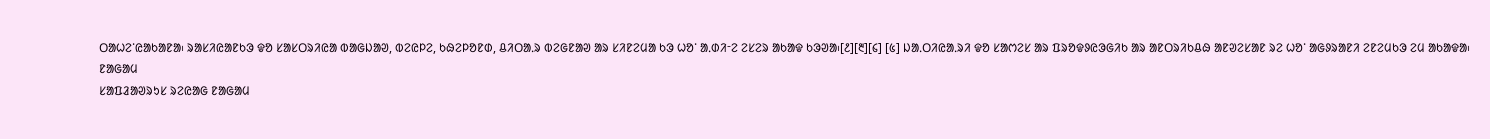ᱛᱟᱦᱮᱸᱭᱟᱠᱟᱱᱟ᱾ ᱨᱟᱥᱤᱭᱟᱱᱠᱳ ᱫᱚ ᱥᱟᱥᱛᱨᱤᱭᱟ ᱵᱟᱜᱡᱟᱣ, ᱵᱮᱭᱞᱮ, ᱠᱷᱮᱞᱚᱱᱰ, ᱪᱤᱛᱟᱹᱨ ᱵᱮᱜᱱᱟᱣ ᱟᱨ ᱥᱤᱱᱮᱢᱟ ᱠᱳ ᱦᱚᱸ ᱟᱹᱰᱤᱼᱮ ᱮᱥᱮᱨ ᱟᱠᱟᱫ ᱠᱳᱣᱟ᱾[᱒][᱓][᱔] [᱕] ᱡᱟᱹᱛᱤᱭᱟᱹᱨᱤ ᱫᱚ ᱥᱟᱬᱮᱥ ᱟᱨ ᱯᱨᱚᱫᱽᱭᱳᱜᱤᱠ ᱟᱨ ᱟᱱᱛᱨᱤᱠᱪᱷ ᱟᱱᱣᱮᱥᱟᱱ ᱨᱮ ᱦᱚᱸ ᱟᱜᱽᱨᱟᱱᱤ ᱮᱱᱮᱢᱠᱳ ᱮᱢ ᱟᱠᱟᱫᱟ᱾
ᱱᱟᱜᱟᱢ
ᱥᱟᱯᱲᱟᱣᱨᱩᱥ ᱨᱮᱭᱟᱜ ᱱᱟᱜᱟᱢ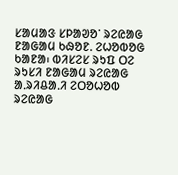ᱥᱟᱢᱟᱝ ᱥᱞᱟᱣᱚᱸ ᱨᱮᱭᱟᱜ ᱱᱟᱜᱟᱢ ᱠᱷᱚᱱ. ᱮᱦᱚᱵᱚᱜ ᱠᱟᱱᱟ᱾ ᱵᱤᱥᱮᱥ ᱨᱩᱯ ᱛᱮ ᱨᱩᱥᱤ ᱱᱟᱜᱟᱢ ᱨᱮᱭᱟᱜ ᱟᱹᱨᱤᱪᱟᱹᱤ ᱮᱛᱚᱦᱚᱵ ᱨᱮᱭᱟᱜ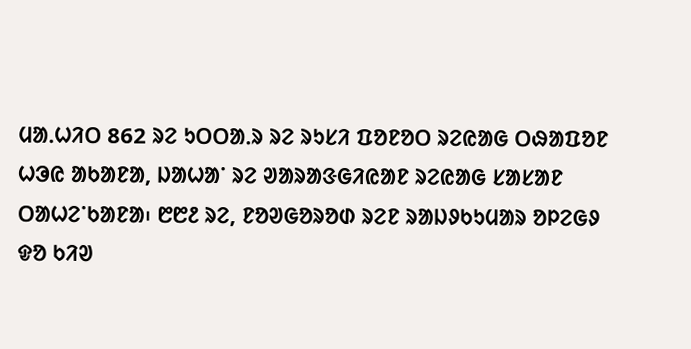ᱢᱟᱹᱦᱤᱛ 862 ᱨᱮ ᱩᱛᱛᱟᱹᱨ ᱨᱮ ᱨᱩᱥᱤ ᱯᱚᱱᱚᱛ ᱨᱮᱭᱟᱜ ᱛᱷᱟᱯᱚᱱ ᱦᱳᱭ ᱟᱠᱟᱱᱟ, ᱡᱟᱦᱟᱸ ᱨᱮ ᱣᱟᱨᱟᱝᱜᱤᱭᱟᱱ ᱨᱮᱭᱟᱜ ᱥᱟᱥᱟᱱ ᱛᱟᱦᱮᱸᱠᱟᱱᱟ᱾ ᱘᱘᱒ ᱨᱮ, ᱱᱚᱣᱜᱚᱨᱚᱰ ᱨᱮᱱ ᱨᱟᱡᱽᱠᱩᱢᱟᱨ ᱚᱞᱮᱜᱽ ᱫᱚ ᱠᱤᱣ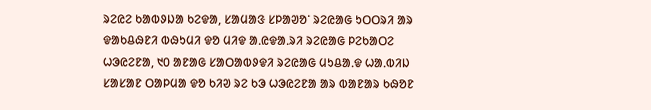ᱨᱮᱭᱮ ᱠᱟᱵᱽᱡᱟ ᱠᱮᱫᱟ, ᱥᱟᱢᱟᱝ ᱥᱞᱟᱣᱚᱸ ᱨᱮᱭᱟᱜ ᱩᱛᱛᱨᱤ ᱟᱨ ᱫᱟᱠᱪᱷᱱᱤ ᱵᱷᱩᱢᱤ ᱫᱚ ᱢᱤᱫ ᱟᱹᱭᱫᱟᱹᱨᱤ ᱨᱮᱭᱟᱜ ᱞᱮᱠᱟᱛᱮ ᱦᱳᱭᱮᱱᱟ, ᱑᱐ ᱟᱱᱟᱜ ᱥᱟᱛᱟᱵᱽᱫᱤ ᱨᱮᱭᱟᱜ ᱢᱩᱪᱟᱹᱫ ᱦᱟᱹᱵᱤᱡ ᱥᱟᱥᱟᱱ ᱛᱟᱞᱢᱟ ᱫᱚ ᱠᱤᱣ ᱨᱮ ᱠᱳ ᱦᱳᱭᱮᱱᱟ ᱟᱨ ᱵᱟᱱᱟᱨ ᱠᱷᱚᱱ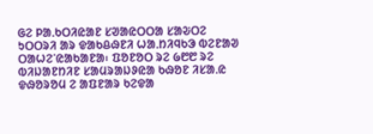ᱜᱮ ᱞᱟᱹᱠᱛᱤᱭᱟᱱ ᱥᱣᱟᱭᱛᱛᱟ ᱥᱟᱶᱛᱮ ᱩᱛᱛᱨᱤ ᱟᱨ ᱫᱟᱠᱪᱷᱱᱤ ᱦᱟᱹᱴᱤᱧᱠᱳ ᱵᱮᱱᱟᱣ ᱛᱟᱦᱮᱸᱭᱟᱠᱟᱱᱟ᱾ ᱯᱚᱱᱚᱛ ᱨᱮ ᱙᱘᱘ ᱨᱮ ᱵᱤᱡᱟᱱᱴᱤᱱ ᱥᱟᱢᱨᱟᱡᱽᱭᱟ ᱠᱷᱚᱱ ᱤᱥᱟᱹᱭ ᱫᱷᱚᱨᱚᱢ ᱮ ᱟᱯᱱᱟᱨ ᱠᱮᱫᱟ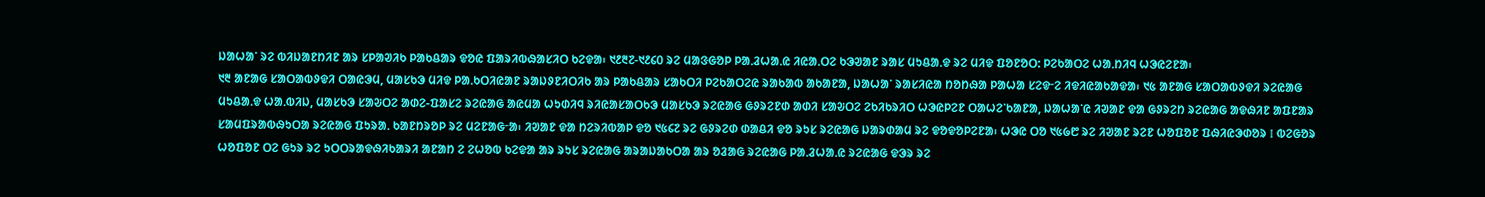ᱡᱟᱦᱟᱸ ᱨᱮ ᱵᱤᱡᱟᱱᱴᱤᱱ ᱟᱨ ᱥᱞᱟᱣᱤᱠ ᱞᱟᱠᱪᱟᱨ ᱫᱚᱭ ᱯᱟᱨᱤᱵᱷᱟᱥᱤᱛ ᱠᱮᱫᱟ᱾ ᱑᱒᱓᱗-᱑᱒᱔᱐ ᱨᱮ ᱢᱟᱝᱜᱚᱞ ᱞᱟᱹᱲᱦᱟᱹᱭ ᱤᱭᱟᱹᱛᱮ ᱠᱳᱣᱟᱱ ᱨᱟᱥ ᱢᱩᱪᱟᱹᱫ ᱨᱮ ᱢᱤᱫ ᱯᱚᱱᱚᱛ: ᱞᱮᱠᱟᱛᱮ ᱦᱟᱹᱴᱤᱧ ᱦᱳᱭᱮᱱᱟ᱾
᱑᱓ ᱟᱱᱟᱜ ᱥᱟᱛᱟᱵᱽᱫᱤ ᱛᱟᱭᱳᱢ, ᱢᱟᱥᱠᱳ ᱢᱤᱫ ᱞᱟᱹᱠᱛᱤᱭᱟᱱ ᱨᱟᱡᱽᱱᱤᱛᱤᱠ ᱟᱨ ᱞᱟᱠᱪᱟᱨ ᱥᱟᱠᱛᱤ ᱞᱮᱠᱟᱛᱮᱭ ᱨᱟᱠᱟᱵ ᱟᱠᱟᱱᱟ, ᱡᱟᱦᱟᱸ ᱨᱟᱥᱤᱭᱟ ᱴᱚᱴᱷᱟ ᱞᱟᱦᱟ ᱥᱮᱫᱼᱮ ᱤᱫᱤᱭᱟᱠᱟᱫᱟ᱾ ᱑᱕ ᱟᱱᱟᱜ ᱥᱟᱛᱟᱵᱽᱫᱤ ᱨᱮᱭᱟᱜ ᱢᱩᱪᱟᱹᱫ ᱦᱟᱹᱵᱤᱡ, ᱢᱟᱥᱠᱳ ᱥᱟᱶᱛᱮ ᱟᱰᱮ-ᱯᱟᱥᱮ ᱨᱮᱭᱟᱜ ᱟᱭᱢᱟ ᱦᱩᱰᱤᱧ ᱨᱤᱭᱟᱥᱟᱛᱠᱳ ᱢᱟᱥᱠᱳ ᱨᱮᱭᱟᱜ ᱜᱽᱨᱮᱱᱰ ᱟᱰᱤ ᱥᱟᱶᱛᱮ ᱮᱠᱤᱠᱨᱤᱛ ᱦᱳᱭᱞᱮᱱ ᱛᱟᱦᱮᱸᱠᱟᱱᱟ, ᱡᱟᱦᱟᱸᱭ ᱤᱣᱟᱱ ᱫᱟ ᱜᱽᱨᱮᱴ ᱨᱮᱭᱟᱜ ᱟᱫᱷᱤᱱ ᱟᱯᱱᱟᱨ ᱥᱟᱢᱯᱨᱟᱵᱷᱩᱛᱟ ᱨᱮᱭᱟᱜ ᱯᱩᱨᱟᱹ ᱠᱟᱱᱴᱨᱚᱞ ᱨᱮ ᱢᱮᱱᱟᱜᱼᱟ᱾ ᱤᱣᱟᱱ ᱫᱟ ᱴᱮᱨᱤᱵᱟᱞ ᱫᱚ ᱑᱕᱔᱗ ᱨᱮ ᱜᱽᱨᱮᱰ ᱰᱟᱪᱤ ᱫᱚ ᱨᱩᱥ ᱨᱮᱭᱟᱜ ᱡᱟᱨᱰᱟᱢ ᱨᱮ ᱫᱚᱫᱚᱞᱮᱱᱟ᱾ ᱦᱳᱭ ᱛᱚ ᱑᱕᱙᱘ ᱨᱮ ᱤᱣᱟᱱ ᱨᱮᱱ ᱦᱚᱯᱚᱱ ᱯᱷᱤᱭᱳᱰᱚᱨ I ᱵᱮᱜᱚᱨ ᱦᱚᱯᱚᱱ ᱛᱮ ᱜᱩᱨ ᱨᱮ ᱩᱛᱛᱨᱟᱫᱷᱤᱠᱟᱨᱤ ᱟᱱᱟᱴ ᱮ ᱮᱦᱚᱵ ᱠᱮᱫᱟ ᱟᱨ ᱨᱩᱥ ᱨᱮᱭᱟᱜ ᱟᱨᱟᱡᱟᱠᱛᱟ ᱟᱨ ᱚᱲᱟᱜ ᱨᱮᱭᱟᱜ ᱞᱟᱹᱲᱦᱟᱹᱭ ᱨᱮᱭᱟᱜ ᱫᱳᱨ ᱨᱮ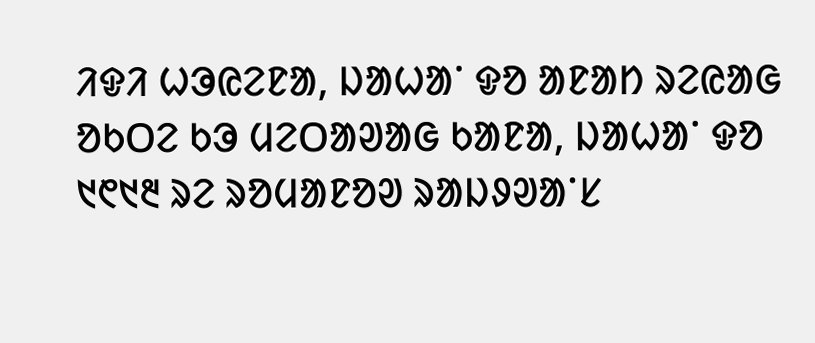ᱤᱫᱤ ᱦᱳᱭᱮᱱᱟ, ᱡᱟᱦᱟᱸ ᱫᱚ ᱟᱱᱟᱴ ᱨᱮᱭᱟᱜ ᱚᱠᱛᱮ ᱠᱳ ᱢᱮᱛᱟᱣᱟᱜ ᱠᱟᱱᱟ, ᱡᱟᱦᱟᱸ ᱫᱚ ᱑᱖᱑᱓ ᱨᱮ ᱨᱚᱢᱟᱱᱚᱣ ᱨᱟᱡᱽᱣᱟᱸᱥ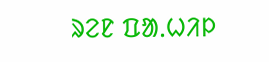ᱨᱮᱱ ᱯᱟᱹᱦᱤᱞ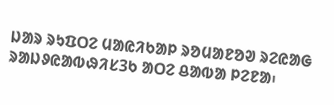ᱡᱟᱨ ᱨᱩᱯᱛᱮ ᱢᱟᱭᱤᱠᱟᱞ ᱨᱚᱢᱟᱱᱚᱣ ᱨᱮᱭᱟᱜ ᱨᱟᱡᱽᱭᱟᱵᱷᱤᱥ3ᱠ ᱟᱛᱮ ᱪᱟᱵᱟ ᱞᱮᱱᱟ᱾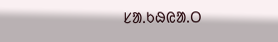ᱥᱟᱹᱠᱷᱭᱟᱹᱛ